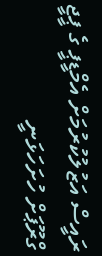ރައީސް އަޒުލުކުރުމަށް އެމްޑީޕީ ގެ ޕީޖީ ގްރޫޕަށް ހުށަހަޅަނީ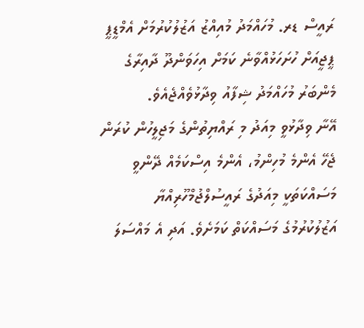ރައީސް ޑރ. މުހައްމަދު މުއިއްޒު އަޒުލުކުރުމަށް އެމްޑީޕީ ޕީޖީއަށް ހުށަހަޅުއްވާނެ ކަމަށް އިހަވަންދޫ ދާއިރާގެ މެންބަރު މުހައްމަދު ޝިފާއު ވިދާޅުވެއްޖެއެވެ.
އޭނާ ވިދާޅުވީ މިއަދު މި ރައްޔިތުންގެ މަޖިލީހުން ކުރަން ޖެހޭ އެންމެ މުހިންމު، އެންމެ އިސްކަމެއް ދޭންވީ މަސައްކަތަކީ މިއަދުގެ ރައީސުލްޖުމްހޫރިއްޔާ އަޒުލުކުރުމުގެ މަސައްކަތް ކަމަށެވެ. އަދި އެ މައްސަލަ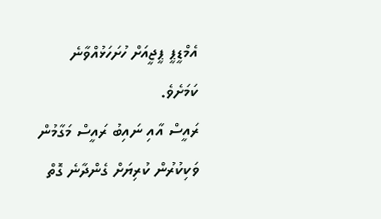އެމްޑީޕީ ޕީޖީއަށް ހުށަހަޅުއްވާނެ ކަމަށެވެ.
ރައީސް އާއި ނައިބު ރައީސް މަގާމުން ވަކިކުރުން ކުރިޔަށް ގެންދާނެ ގޮތް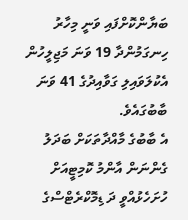ބަޔާންކޮށްފައި ވަނީ މިހާރު ހިނގަމުންދާ 19 ވަނަ މަޖިލީހުން އެކުލަވައިލި ގަވާއިދުގެ 41 ވަނަ ބާބުގައެވެ.
އެ ބާބުގެ މާއްދާތަކަށް ބަދަލު ގެންނަން އާންމު ކޮމިޓީއަށް ހުށަހެޅުއްވީ ދަ ޑިމޮކްރެޓްސްގެ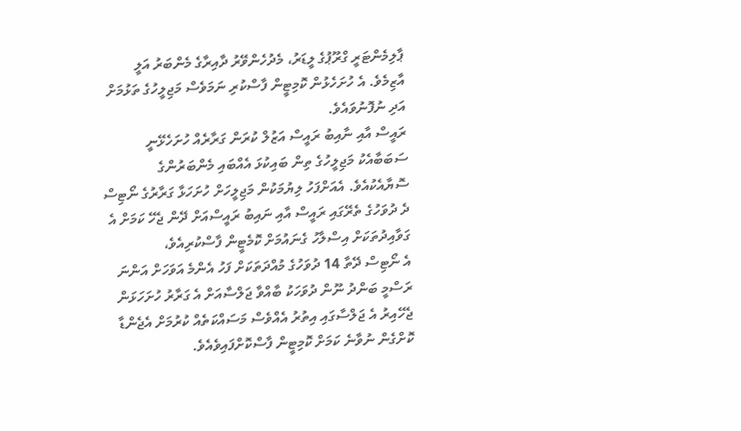ޕާލިމެންޓަރީ ގްރޫޕުގެ ލީޑަރު، މެދުހެންވޭރު ދާއިރާގެ މެންބަރު އަލީ އާޒިމެވެ. އެ ހުށަހެޅުން ކޮމިޓީން ފާސްކުރި ނަމަވެސް މަޖިލީހުގެ ތަޅުމަށް އަދި ނުފޮނުވައެވެ.
ރައީސް އާއި ނާއިބު ރައީސް އަޒުލް ކުރަން ގަރާރެއް ހުށަހެޅޭނީ ސަބަބާއެކު މަޖިލީހުގެ ތިން ބައިކުޅަ އެއްބައި މެންބަރުންގެ ސޮޔާއެކުއެވެ. އެއަށްފަހު ލިޔުމަކުން މަޖިލީހަށް ހުށަހަޅާ ގަރާރުގެ ނޯޓިސް ދެ ދުވަހުގެ ތެރޭގައި ރައީސް އާއި ނައިބު ރައީސްއަށް ދޭން ޖެހޭ ކަމަށް އެ ގަވާއިދުތަކަށް އިސްލާހު ގެނައުމަށް ކޮމެޓީން ފާސްކުރިއެވެ،
އެ ނޯޓިސް ދޭތާ 14 ދުވަހުގެ މުއްދަތަކަށް ފަހު އެންމެ އަވަހަށް އަންނަ ރަސްމީ ބަންދު ނޫން ދުވަހަކު ބާއްވާ ޖަލްސާއަށް އެ ގަރާރު ހުށަހަޅަން ޖެހޭއިރު އެ ޖަލްސާގައި އިތުރު އެއްވެސް މަސައްކަތެއް ކުރުމަށް އެޖެންޑާ ކޮށްގެން ނުވާނެ ކަމަށް ކޮމިޓީން ފާސްކޮށްފައިވެއެވެ.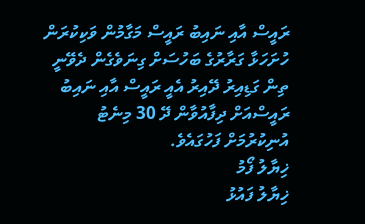ރައީސް އާއި ނައިބު ރައީސް މަގާމުން ވަކިކުރަން ހުށަހަޅާ ގަރާރުގެ ބަހުސަށް ގިނަވެގެން ދެވޭނީ ތިން ގަޑިއިރު ދޭއިރު އެއީ ރައީސް އާއި ނައިބު ރައީސްއަށް ދިފާއުވާން ދޭ 30 މިނެޓު އުނިކުރުމަށް ފަހުގައެވެ.
ޚިޔާލު ފޯމު
ޚިޔާލު ފައުޅު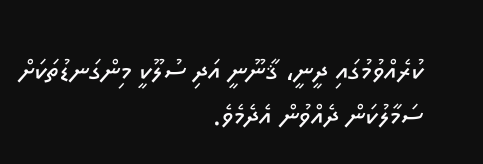ކުރެއްވުމުގައި ދީނީ، ޤާނޫނީ އަދި ސުލޫކީ މިންގަނޑުތަކަށް ސަމާލުކަން ދެއްވުން އެދެމެވެ.